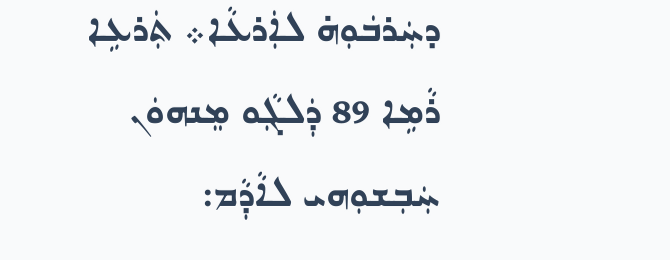ܕܚܲܪܒܿܘܼܗ̇ ܠܐܲܪܥܵܐ܀ ܬܲܪܥܹܐ ܪܵܡܹܐ 89 ܕܲܠܓܼܵܘ ܡܸܢܗܘܿܢ ܚܲܒܼܫܘܼܗܝ ܠܐܵܕܼܵܡ: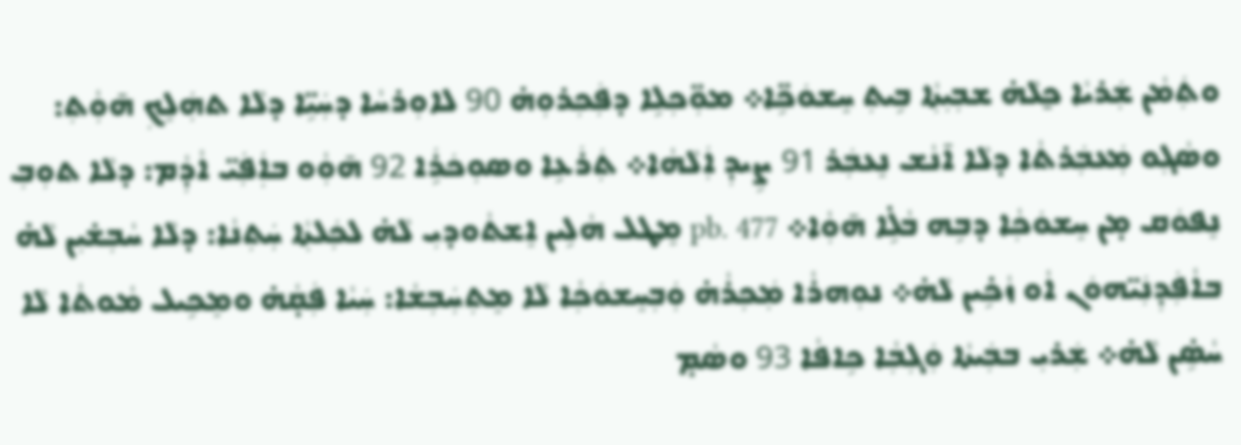ܘܬܲܡܵܢ ܫܲܪܝܵܐ ܟ̱ܠܵܗ̇ ܫܒܼܝܼܬܼܵܐ ܒܹܝܬܼ ܚܸܫܘܿܟܹ̈ܐ܀ ܡܘܼ̈ܟܼܠܹܐ ܕܦܲܟܼܪܘܼܗ̇ 90 ܠܐܘܼܪܚܵܐ ܕܚܲܝܹ̈ܐ ܕܠܵܐ ܬܗܲܠܸܟܼ ܗ̄ܘܼܵܬܼ: ܘܣܵܓܼܘ ܡܲܥܒܲܪܬܵܐ ܕܠܵܐ ܐ̄ܢܵܫ ܢܸܥܒܲܪ 91 ܨܹܝܕܼ ܐܲܠܵܗܵܐ܀ ܬܲܪܿܥܹܐ ܘܣܘܼܟܿܪܹܿܐ 92 ܗ̄ܘܼܵܘ ܒܐܲܦܲܝ̈ ܐܵܕܼܵܡ: ܕܠܵܐ ܬܘܼܒܼ ܢܸܦܘܿܩ ܡ̣ܢ ܚܸܫܘܿܟܼܵܐ ܕܒܹܗ ܒܵܠܹ̇ܐ ܗ̄ܘܼܵܐ܀ pb. 477 ܡܸܛܠ ܗܵܠܹܝܢ ܐܸܫܬܵܘܕܝܼ ܠܵܗ̇ ܠܟܲܠܬܼܵܐ ܚܲܬܼܢܵܐ: ܕܠܵܐ ܚܵܒܼܫ̇ܝܼܢ ܠܵܗ̇ ܒܐܵܦܲܕܼܢܲܝ̈ܗܘܿܢ ܐܵܘ ܙܵܟܹ̇ܝܢ ܠܵܗ̇܀ ܢܘܼܗܪܵܐ ܡܲܟܼܪܵܗ̇ ܘܲܒܼܚܸܫܘܿܟܼܵܐ ܠܵܐ ܡܸܬܼܚܲܒܼܫܵܐ: ܚܲܝܵܐ ܦܲܩ̣ܵܗ̇ ܘܡܸܟܹܝܠ ܡܵܘܬܵܐ ܠܵܐ ܚܵܣܹ̇ܢ ܠܵܗ̇܀ ܫܲܪܝܼ ܒܒܲܝܬܵܐ ܘܲܓܼܒܼܵܐ ܟܹܐܦܵܐ 93 ܘܣܵܡ̣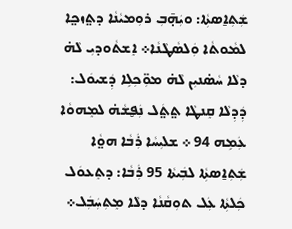ܫܲܬܼܐ̱ܣܬܼܵܐ: ܘܝܲܗ̣̄ܒܼ ܪܘܼܡܝܵܢܵܐ ܕܬ̤ܙܟ̤ܐ ܠܡܵܘܬܵܐ ܘܲܠܣܵܛܵܢܵܐ܀ ܐܸܫܬܵܘܕܝܼ ܠܵܗ̇ ܕܠܵܐ ܚܵܣ̇ܢܝܼܢ ܠܵܗ̇ ܡܘܼ̈ܟܼܠܹܐ ܕܲܫܝܘܿܠ: ܕܲܕܼܠܵܐ ܩܸܢܛܵܐ ܬ̤ܬ̤ܿܠ ܢܲܦ̮ܫܵܗ̇ ܠܡܸܗܘܵܐ ܥܲܡܹܗ 94 ܀ ܫܠܝܼܚܵܐ ܪܲܒܵܐ ܗܘ̤ܵܐ ܫܲܬܼܐ̱ܣܬܼܵܐ ܠܒܲܝܬܵܐ 95 ܪܲܒܵܐ: ܕܬܸܥܘܿܠ ܟܲܠܬܼܵܐ ܥܲܠ ܬܘܼܩܵܢܵܐ ܕܠܵܐ ܡܸܬܼܚܲܒܲܠ܀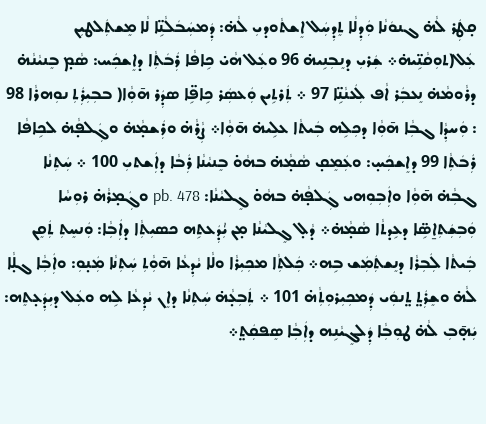ܩ̣ܛܲܪ ܠܵܗ̇ ܓܢܘܿܢܵܐ ܘܲܕܼܠܵܐ ܬܸܕܼܚܲܠ ܐܸܫܬܵܘܕܝܼ ܠܵܗ̇: ܕܲܡܚܲܒܿܠܵܢܹ̈ܐ ܠܵܐ ܡܸܫܬܲܠܛܝܼܢ ܥܲܠ(ܬܘܼܩܵܢܹ̈ܝܗ̇܀ ܫܲܪܝܼ ܕܢܸܒܼܢܹܝܗ̇ 96 ܘܥܲܠ ܗܵܝ̇ ܟܹܐܦܵܐ ܪܲܒܿܬܼܵܐ ܕܐܸܫܟܲܚ: ܣܵܡ̣ ܒܸܢܝܵܢܵܗ̇ ܕܪܵܘܡܵܗ̇ ܢܸܥܒܲܪ ܐܵܦ ܠܲܥܢܵܢܹ̈ܐ 97 ܀ ܬܲܪܬܹܝܢ ܘܲܥܣܲܪ ܟܹܐܦܹ̈ܐ ܣܕܲܪ ܗ̄ܘܼܵܐ( ܒܒܼܝܼܪܲܬܼ ܢܘܼܗܪܵܐ 98 : ܘܲܚܕܼܵܐ ܓܒܼܵܐ ܗ̄ܘܼܵܐ ܕܟܼܠܹܗ ܒܲܝܬܵܐ ܥܠܹܝܗ̇ ܗ̄ܘܼܵܐ܀ ܨܼܵܪܵܗ̇ ܘܪܲܫܡ̣ܵܗ̇ ܘܓܲܠܦ̣ܵܗ̇ ܠܟܹܐܦܵܐ ܪܲܒܿܬܼܵܐ 99 ܕܐܸܫܟܲܚ̣: ܘܥܲܡܸܩ̣ ܣܵܡ̣ܵܗ̇ ܒܗܵܘ̇ ܒܸܢܝܵܢܵܐ ܪܲܒܵܐ ܕܐܲܫܬܝܼ 100 ܀ ܚܲܬܼܢܵܐ ܓܒܼܵܗ̇ ܗ̄ܘܼܵܐ ܘܐܲܒܼܘܼܗܝ ܓܲܠܦ̣ܵܗ̇ ܒܗܵܘ̇ ܓܸܠܝܵܢܵܐ: pb. 478 ܘܓܲܡ̣ܪܵܗ̇ ܪܘܼܚܵܐ ܘܲܒܼܫܲܬܼܐ̱ܣܹ̈ܐ ܕܥܹܕܬܵܐ ܣܵܡ̣ܵܗ̇܀ ܕܵܠ̣ ܓܸܠܝܵܢܵܐ ܡ̣ܢ ܝܑܼܕܲܥܬܹܗ ܟܣܝܼܬܼܵܐ ܕܐܲܒܼܵܐ: ܘܲܢܚܸܬܼ ܬܲܩܸܢ ܒܲܝܬܵܐ ܠܲܒܼܪܵܐ ܕܢܸܫܬܲܡܲܫ ܒܹܗ܀ ܟܲܠܬܼܵܐ ܡܟܼܝܼܪܵܐ ܘܠܵܐ ܝܵܕܼܥܵܐ ܗ̄ܘܼܵܬܼ ܚܲܬܼܢܵܐ ܡܲܢ̣ܘܼ: ܘܐܲܒܼܵܐ ܓܠ̣ܵܐ ܠܵܗ̇ ܘܫܸܪܲܬ̤ ܬ̤ܢܘܲܝ ܕܲܡܟܼܝܼܪܘܼܬܼܵܗ̇ 101 ܀ ܬܲܒܼܥ̣ܵܗ̇ ܚܲܬܼܢܵܐ ܕܐܸܢ ܝܵܕܼܥܵܐ ܠܹܗ ܘܥܲܠ ܕܝܼܕܲܥ̣ܬܸܗ: ܝܲܗ̣̄ܒܼ ܠܵܗ̇ ܛܘܼܒܼܵܐ ܕܲܠܓܸܝܵܢܹܗ ܕܐܲܒܼܵܐ ܣܸܦܩܲܬ̤܀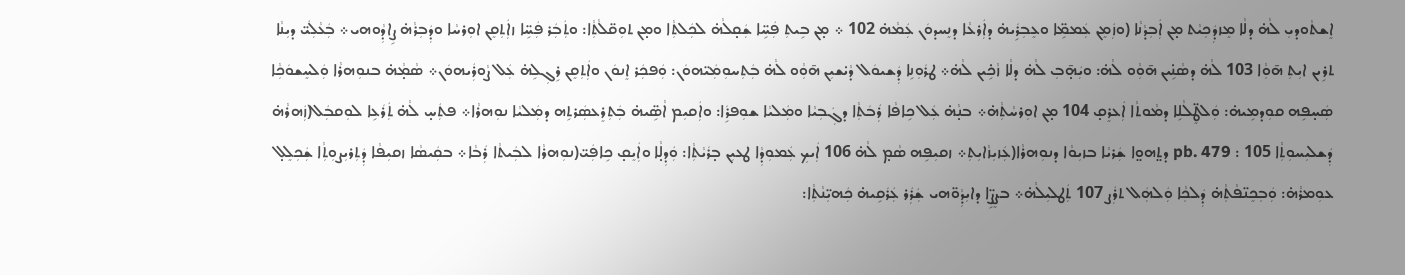ܐܸܫܬܵܘܕܝܼ ܠܵܗ̇ ܕܠܵܐ ܡܸܙܕܲܟܼܝܵܬ ܡ̣ܢ ܐܲܒܼܕܵܢܵܐ (ܘܙܲܡܸܢ ܥܲܡܡܹ̈ܐ ܘܥܸܒܼܪܹܿܝܗ̇ ܕܐܲܪܥܵܐ ܕܢܸܚܕܘܿܢ ܥܲܡܵܗ̇ 102 ܀ ܡ̣ܢ ܒܹܝܬܼ ܦܲܚܹ̈ܐ ܫܲܩ̣ܠܵܗ̇ ܠܟܲܠܬܼܵܐ ܘܡ̣ܢ ܬܘܼܩ̈ܠܵܬܼܵܐ: ܘܬܲܒܲܪ ܦܲܚܹ̈ܐ ܙܐܲܬܼܩܸܢ ܐܘܼܪܚܵܐ ܘܕܲܒܼܪܵܗ̇ ܨܹܐܕܼܵܘܗܝ܀ ܒܲܥܵܠܲܝ̈ ܕܝܼܢܵܐ ܬܪܹܝܢ ܐܝܼܬܼ ܗ̄ܘܼܵܐ 103 ܠܵܗ̇ ܕܣܵܢܹ̇ܝܢ ܗ̄ܘܼܵܘ ܠܵܗ̇: ܘܝܲܗ̣̄ܒܼ ܠܵܗ̇ ܕܠܵܐ ܙܵܟܹ̇ܝܢ ܠܵܗ̇܀ ܛܪܿܘܼܢܹܐ ܕܲܫܝܘܿܠ ܕܵܝ̇ܫܝܼܢ ܗ̄ܘܼܵܘ ܠܵܗ̇ ܒܲܬܼܚܘܼܡܲܝ̈ܗܘܿܢ: ܘܲܦܟܲܪ ܐܸܢܘܿܢ ܘܐܲܬܼܩܸܢ ܪܹܓܼܠܹܗ̇ ܥܲܠ ܨܵܘܪܲܝܗܘܿܢ܀ ܣܵܡ̣ܵܗ̇ ܒܢܘܼܗܪܵܐ ܘܲܠܚܸܫܘܿܟܼܵܐ ܣܲܚ̣ܦܹܗ ܩܘܼܕܡܹܝܗ̇: ܘܲܠܛܸ̈ܠܵܠܹܐ ܕܡܵܘܬܵܐ ܐܲܥܪܸܩ̣ 104 ܡ̣ܢ ܐܘܼܪܚܵܬܼܵܗ̇܀ ܒܢ̣ܵܗ̇ ܥܲܠ ܟܹܐܦܵܐ ܪܲܒܿܬܼܵܐ ܕܓܲܒܼܝܵܐ ܘܡܲܠܝܵܐ ܫܘܼܦܪܹܿܐ: ܘܐܲܩܝܼܡ ܐܵܣܹ̈ܝܗ̇ ܒܲܬܼܪܸܥܣܲܪܬܹܗ ܕܡܲܠܝܵܐ ܢܘܼܗܪܵܐ܀ ܦܬܲܚ̣ ܠܵܗ̇ ܬܲܪܿܥܹܐ ܠܘܼܩܒܲܠ(ܙܲܗܪܵܗ̇ ܕܲܫܠܝܼܚܘܼܬܼܵܐ 105 : pb. 479 ܕܬ̤ܗܘ̤ܐ ܫܲܪܝܵܐ ܒܙܝܼܘܵܐ ܕܢܘܼܗܪܵܐ(ܥܲܙܝܼܙܵܐܝܼܬܼ܀ ܙܩܝܼܦܹܗ ܣܵܡ̣ ܠܵܗ̇ 106 ܐܲܝܟܼ ܥܲܡܘܼܕܼܵܐ ܛܥܝܼܢ ܒ̣ܪܿܝܵܬܼܵܐ: ܘܲܕܼܠ̣ܵܐ ܘܐܲܝܸܩ̣ ܟܹܐܦܲܝ̈(ܢܘܼܗܪܵܐ ܠܒܲܝܬܵܐ ܪܲܒܵܐ܀ ܒܩܲܝܣܵܐ ܙܩܝܼܦܵܐ ܕܲܬܼܪܝܼܨܘܼܬܼܵܐ ܫܲܟܼܠܸܠ̣ ܥܘܼܡܪܵܗ̇: ܘܲܒܼܟܸܢ̈ܦܵܬܼܵܗ̇ ܕܲܠܟܼܵܐ ܘܲܠܗܲܠ ܬܪܲܨ 107 ܬܲܛܠܝܼܠܵܗ̇܀ ܒܨܸܨܹ̈ܐ ܕܐܝܼܕܼܵܘ̈ܗܝ ܫܲܪܲܪ ܥܲܪܿܩܹܝܗ̇ ܟܲܗܝܼ̈ܢܵܬܼܵܐ: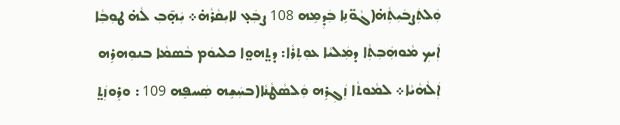ܘܲܠܬܲܨܒܿܝܼܬܼܵܗ̇(ܓܵܘ̈ܢܹܐ ܒܲܕܼܡܹܗ 108 ܨܒܲܥ̣ ܠܐܝܼܩܵܪܵܗ̇܀ ܝܲܗ̣̄ܒܼ ܠܵܗ̇ ܛܘܼܒܼܵܐ ܐܲܝܟܼ ܡܵܘܗܲܒܼܬܼܵܐ ܕܡܲܠܝܵܐ ܥܘܼܬܼܪܵܐ: ܕܬ̤ܗܘ̤ܐ ܟܠܝܘܿܡ ܒܵܣܡܵܐ ܒܢܘܼܗܪܹܗ ܐܲܠܵܗܵܝܵܐ܀ ܠܡܵܘܬܵܐ ܙܲܓܼܪܹܗ ܘܲܠܣܵܛܵܢܵܐ(ܒܚܲܫܹܗ ܣܲܚܦܹܗ 109 : ܘܪܸܘܙܲܬ̤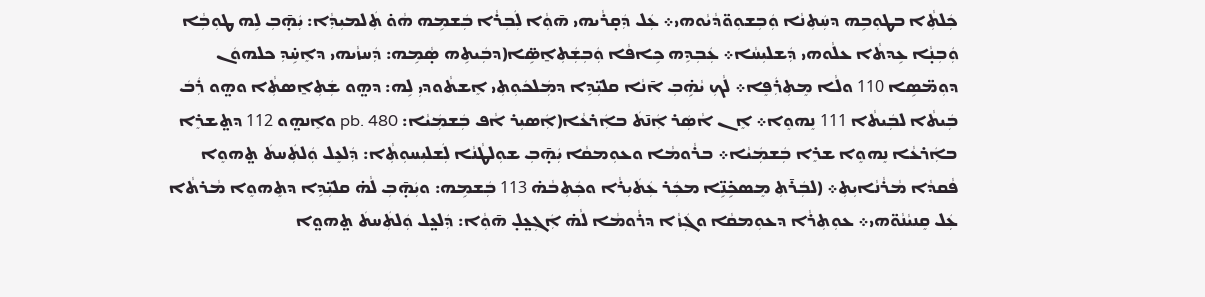ܟܲܠܬܼܵܐ ܒܛܘܼܒܹܗ ܕܚܲܬܼܢܵܐ ܘܲܒܼܫܘܼܘ̈ܕܵܝܵܘܗܝ܀ ܥܲܠ ܕܲܩ̣ܪܵܝܗܝ ܗ̄ܘܼܵܐ ܠܲܒܼܪܵܐ ܒܲܫܡܹܗ ܗܵܘ̇ ܬܲܠܡܝܼܕܼܵܐ: ܝܲܗ̣̄ܒܼ ܠܹܗ ܛܘܼܒܼܵܐ ܘܲܒܼܢ̣ܵܐ ܥܹܕܬܵܐ ܥܠܵܘܗܝ ܕܲܫܠܝܼܚܵܐ܀ ܥܲܒܼܕܹܗ ܟܹܐܦܵܐ ܘܲܒܼܫܲܬܼܐ̱ܣܹ̈ܐ(ܕܒܲܝܬܹܗ ܣ̣ܵܡܹܗ: ܕܲܚܙܵܝܗܝ ܕܐܸܚܹ̇ܕܼ ܟܠܗܘܿܢ ܕܘܼܡ̈ܣܹܐ 110 ܘܠܵܐ ܡܸܬܼܪܲܦܸܐ܀ ܠܵܟܼ ܝܵܗܹ̇ܒܼ ܐ̄ܢܵܐ ܩܠܝܼ̈ܕܹܐ ܕܡܲܠܟܿܘܼܬܼܝ ܐܸܫܬܵܘܕܝܼ ܠܹܗ: ܕܗ̤ܘ ܫܲܬܼܐ̱ܣܬܼܵܐ ܘܗ̤ܘ ܪܲܒܿ ܒܲܝܬܵܐ ܠܒܲܝܬܵܐ 111 ܢܸܗܘܸܐ܀ ܐܸܢ ܐܵܣܲܪ ܐܲܢ̄ܬܿ ܒܐܲܪܥܵܐ(ܐܲܣܝܼܪ ܐܵܦ ܒܲܫܡܲܝܵܐ: pb. 480 ܘܐܸܢܗ̤ܘ 112 ܕܬ̤ܫܪܸܐ ܒܐܲܪܥܵܐ ܢܸܗܘܸܐ ܫܪܸܐ ܒܲܫܡܲܝܵܐ܀ ܒܪܵܘܡܵܐ ܘܥܘܼܡܩܵܐ ܝܲܗ̣̄ܒܼ ܫܘܼܠܛܵܢܵܐ ܠܲܫܠܝܼܚܘܼܬܼܵܐ: ܕܲܠܥܸܠ ܘܲܠܬܲܚܬܿ ܬ̤ܗܘܸܐ ܦܵܩܕܵܐ ܡܵܪܵܢܵܐܝܼܬܼ܀ (ܠܒܲܪ̄ܬܼ ܡܸܣܟܹ̇ܢܹ̈ܐ ܡܟܲܪ ܥܲܬܿܝܼܪܵܐ ܘܟܲܬܼܒܵܗ̇ 113 ܒܲܫܡܹܗ: ܘܝܲܗ̣̄ܒܼ ܠܵܗ̇ ܩܠܝܼ̈ܕܹܐ ܕܬܸܗܘܸܐ ܡܵܪܬܵܐ ܥܲܠ ܩܸܢܝܵܢܵܘ̈ܗܝ܀ ܥܘܼܬܼܪܵܐ ܕܥܘܼܡܩܵܐ ܘܓܲܙܵܐ ܕܪܵܘܡܵܐ ܠܵܗ̇ ܐܲܓܼܥ̤ܠ̣ ܗ̄ܘܼܵܐ: ܕܲܠܥ̤ܠ ܘܲܠܬܲܚܬܿ ܬ̤ܗܘ̤ܐ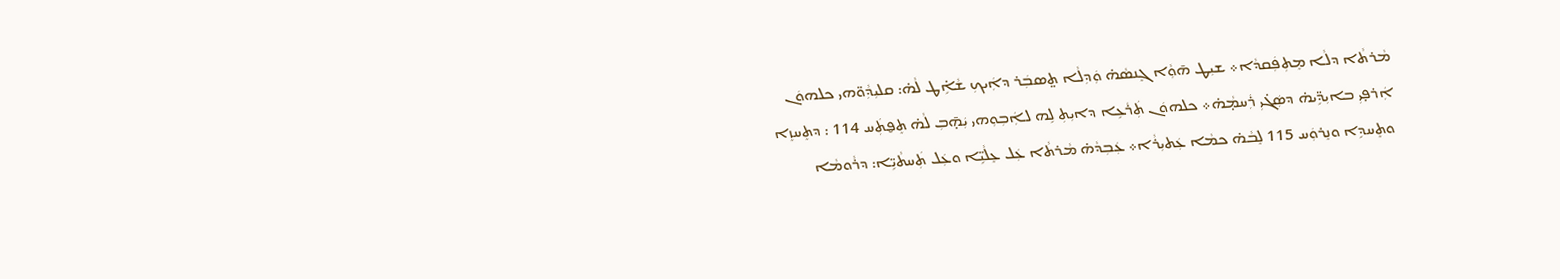ܡܵܪܬܵܐ ܕܠܵܐ ܡܸܬܼܦܲܩܕܵܐ܀ ܫܝܼܛ ܗ̄ܘܼܵܐ ܓܸܢܣܵܗ̇ ܘܲܕܼܠܵܐ ܬ̤ܣܒܲܪ ܕܐܲܝܟܼ ܫܵܐܹ̇ܛ ܠܵܗ̇: ܩܠܝܼܕܼܵܘ̈ܗܝ ܟܠܗܘܿܢ ܐܲܪܦ̣ܝܼ ܒܐܝܼܕܹ̈ܝܗ̇ ܕܣܲܓ̇ܝܼ ܪܲܚܡ̣ܵܗ̇܀ ܟܠܗܘܿܢ ܬܲܪܿܥܹܐ ܕܐܝܼܬܼ ܠܹܗ ܠܐܲܒܼܘܼܗܝ ܝܲܗ̣̄ܒܼ ܠܵܗ̇ ܬܸܦ̮ܬܲܚ 114 : ܕܬܸܚܙܸܐ ܘܬܸܚܕܹܐ ܘܢܸܪܘܲܚ 115 ܠܸܒܵܗ̇ ܟܡܵܐ ܥܲܬܝܼܪܵܐ܀ ܥܲܒܼܕܵܗ̇ ܡܵܪܬܵܐ ܥܲܠ ܥܸܠܵܝܹ̈ܐ ܘܥܲܠ ܬܲܚܬܵܝܹ̈ܐ: ܕܪܵܘܡܵܐ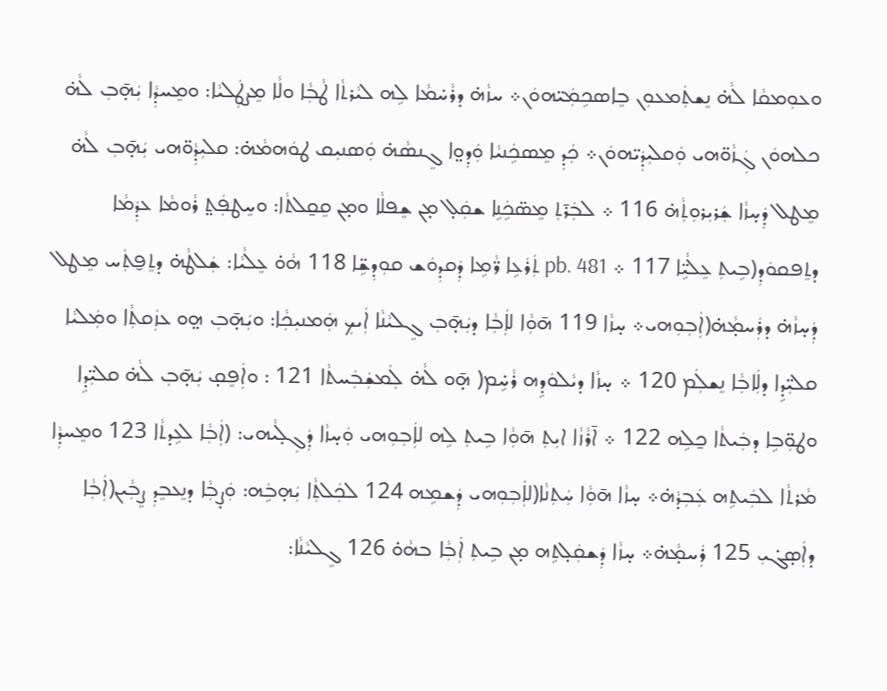ܘܥܘܼܡܩܵܐ ܠܵܗ̇ ܢܸܫܬܲܡܥܘܼܢ ܒܸܐܣܟܹܡܲܝ̈ܗܘܿܢ܀ ܚܙܵܗ̇ ܕܪܵܚ̇ܡܵܐ ܠܹܗ ܠܝܵܪܬܵܐ ܛܵܒܼܵܐ ܘܠܵܐ ܡܸܨܛܲܠܝܵܐ: ܘܡܸܚܕܼܵܐ ܝܲܗ̣̄ܒܼ ܠܵܗ̇ ܟܠܗܘܿܢ ܓܲܙܵܘ̈ܗܝ ܘܲܩܠܝܼܕܲܝ̈ܗܘܿܢ܀ ܟܲܕܼ ܡܸܣܟܹܿܢܝܵܐ ܘܲܕܼܘ̤ܐ ܓܸܢܣܵܗ̇ ܘܲܣܢܝܼܩ ܛܘܿܗܡܵܗ̇: ܩܠܝܼܕܼܵܘ̈ܗܝ ܝܲܗ̣̄ܒܼ ܠܵܗ̇ ܡܸܛܠ ܕܲܚ̣ܙܵܐ ܫܲܪܝܼܪܘܼܬܼܵܗ̇ 116 ܀ ܠܒܲܪ̄ܬܼ ܡܸܣ̈ܟܹܿܢܹܐ ܫܩܲܠ̣ ܡ̣ܢ ܫܸܦܠܵܐ ܘܡ̣ܢ ܩܸܩ̱ܠܬܵܐ: ܘܚܸܛܦܲܬ̤ ܪܵܘܡܵܐ ܥܕܲܡܵܐ ܕܬܸܦܩܘܿܕܼ(ܒܹܝܬܼ ܥܸܠܵܝܹ̈ܐ 117 ܀ pb. 481 ܬܲܪܿܥܹܐ ܪ̈ܵܡܹܐ ܕܲܩܕܼܘܿܫ ܩܘܼܕܼܫܹ̈ܐ 118 ܗܵܘ̇ ܥܸܠܵܝܵܐ: ܫܲܠܛܵܗ̇ ܕܬܸܦ̮ܬܲܚ ܡܸܛܠ ܕܲܚ̣ܙܵܗ̇ ܕܪܲܚܡ̣ܵܗ̇(ܐܲܒܼܘܼܗܝ܀ ܚ̣ܙܵܐ 119 ܗ̄ܘܼܵܐ ܠܐܲܒܼܵܐ ܕܝܲܗ̣̄ܒܼ ܓܸܠܝܵܢܵܐ ܐܲܝܟܼ ܗܲܡܢܝܼܟܼܵܐ: ܘܝܲܗ̣̄ܒܼ ܗ̤ܘ ܥܙܲܩܬܼܵܐ ܘܡܲܠܝܵܐ ܩܠܝܼ̈ܕܹܐ ܕܠܲܐܒܼܵܐ ܢܸܫܠܲܡ 120 ܀ ܚ̣ܙܵܐ ܕܝܵܠܘܿܕܹܗ ܪܵܚܹ̇ܡ( ܗ̣̄ܘ ܠܵܗ̇ ܠܲܡܫܲܒܲܚܬܵܐ 121 : ܘܐܲܦܸܩ̣ ܝܲܗ̣̄ܒܼ ܠܵܗ̇ ܩܠܝܼ̈ܕܹܐ ܘܛܘܼ̈ܒܹܐ ܕܒܲܝܬܵܐ ܟ̱ܠܹܗ 122 ܀ ܐ̄ܪܵܙܵܐ ܐܝܼܬܼ ܗ̄ܘܼܵܐ ܒܹܝܬܼ ܠܹܗ ܠܐܲܒܼܘܼܗܝ ܘܲܚ̣ܙܵܐ ܕܲܓܼܠ̣ܵܝܗܝ: (ܐܲܒܼܵܐ ܠܥܹܕܬܵܐ 123 ܘܡܸܚܕܼܵܐ ܡܵܪܬܵܐ ܠܒܲܝܬܹܗ ܥܲܒܼܕܵܗ̇܀ ܚ̣ܙܵܐ ܗ̄ܘܼܵܐ ܚܲܬܼܢܵܐ(ܠܐܲܒܼܘܼܗܝ ܕܲܫܡܹܗ 124 ܠܟܲܠܬܼܵܐ ܝܲܗ̣ܒܹܿܗ: ܘܲܨ̣ܒܼܵܐ ܕܢܸܥܒܸܕܼ ܨܸܒܼܵܝܢ(ܐܲܒܼܵܐ ܕܐܲܣ̣ܓ̇ܝܼ 125 ܪܲܚܡ̣ܵܗ̇܀ ܚ̣ܙܵܐ ܕܲܫܩܲܠ̣ܬܹܗ ܡ̣ܢ ܒܹܝܬܼ ܐܲܒܼܵܐ ܒܗܵܘ̇ 126 ܓܸܠܝܵܢܵܐ: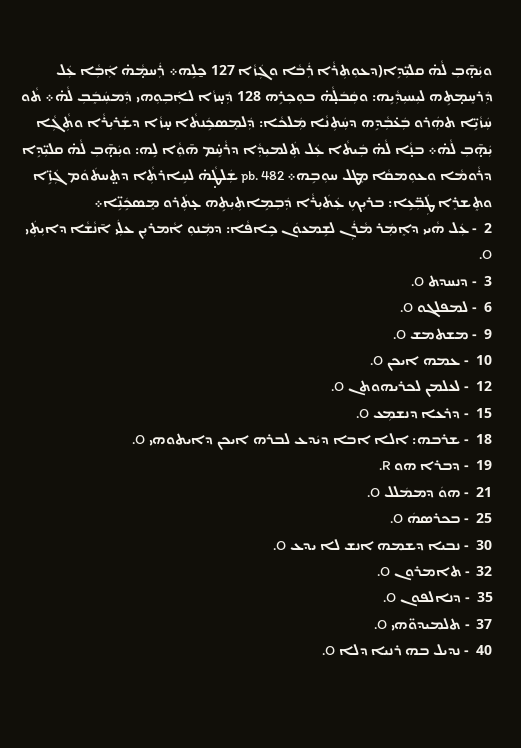ܘܝܲܗ̣̄ܒܼ ܠܵܗ̇ ܩܠܝܼ̈ܕܹܐ(ܕܥܘܼܬܼܪܵܐ ܪܲܒܵܐ ܘܓܲܙܵܐ 127 ܟ̱ܠܹܗ܀ ܪܲܚܡ̣ܵܗ̇ ܐܲܒܼܵܐ ܥܲܠ ܕܲܪܚܸܡ̣ܬܹܗ ܠܝܼܚܝܼܕܼܵܝܹܗ: ܘܩܲܒܿܠ̣ܵܗ̇ ܒܘܼܟܼܪܹܗ 128 ܕܲܚ̣ܙܵܐ ܠܐܲܒܼܘܼܗܝ ܕܲܡܚܲܒܸܿܒܼ ܠܵܗ̇܀ ܬܵܘ ܚܲܙܵܝܹ̈ܐ ܬܗܲܪܘ ܒܲܥ̇ܒܼܵܕܹܗ ܕܚܲܬܼܢܵܐ ܡܲܠܟܵܐ: ܕܲܠܡܸܣܟܹܿܢܬܵܐ ܚ̣ܙܵܐ ܕܫܲܪܝܼܪܵܐ ܘܬܼܵܓܼܵܐ ܝܲܗ̣̄ܒܼ ܠܵܗ̇܀ ܒܢ̣ܵܐ ܠܵܗ̇ ܒܲܝܬܵܐ ܥܲܠ ܬܲܠܡܝܼܕܼܵܐ ܕܪܵܚܹ̇ܡ ܗ̄ܘܼܵܐ ܠܹܗ: ܘܝܲܗ̣̄ܒܼ ܠܵܗ̇ ܩܠܝܼ̈ܕܹܐ ܕܪܵܘܡܵܐ ܘܥܘܼܡܩܵܐ ܡܸܛܠ ܚܘܼܒܹܗ܀ pb. 482 ܫܲܠܛ̣ܵܗ̇ ܠܚܹܐܪܬܼܵܐ ܕܬ̤ܚܬܿܘܿܡ ܓܲܙܹ̈ܐ ܘܬܸܫܪܸܐ ܛܲܒܼ̈ܥܹܐ: ܒܪܝܼܟܼ ܥܲܬܿܝܼܪܵܐ ܕܲܒܼܡܹܐܬܼܝܼܬܹܗ ܥ̣ܬܲܪܘ ܡܸܣܟܹܿܢܹ̈ܐ܀
2  - ܥܲܠ ܗܵܝܝ ܕܐܸܡܲܪ ܡܵܪܲܢ ܠܫܹܡܥܘܿܢ ܟܹܐܦܵܐ: ܕܡܲܢܘܼ ܐܵܡܪܝܼܢ ܥܠܲܝ ܐ̄ܢܵܫܵܐ ܕܐܝܼܬܲܝ O.
3  - ܕܢܚܕܬ O.
6  - ܠܡܦܠܓܘ O.
9  - ܡܫܬܡܫ O.
10  - ܥܡܗ ܐܝܟܢ O.
12  - ܠܥܠܡܢ ܠܟܪܝܗܘܬܢ O.
15  - ܕܪܥܐ ܕܢܫܡܼܥ O.
18  - ܫܪܒܗ: ܐܠܐ ܐܒܐ ܕܝܿܕܥ ܠܒܪܗ ܐܝܟܢ ܕܐܝܬܘܗܝ O.
19  - ܕܒܪܐ ܗܘ R.
21  - ܗܘܿ ܕܡܡܿܠܠ O.
25  - ܒܟܪܣܗܿ O.
30  - ܢܒܝܐ ܕܫܡܗ ܐܢܫ ܠܐ ܝܕܥ O.
32  - ܬܐܡܪܘܢ O.
35  - ܕܢܐܠܦܘܢ O.
37  - ܬܠܡܝܕܘ̈ܗܝ O.
40  - ܢܕܝܠ ܒܗ ܪܢܝܐ ܕܠܐ O.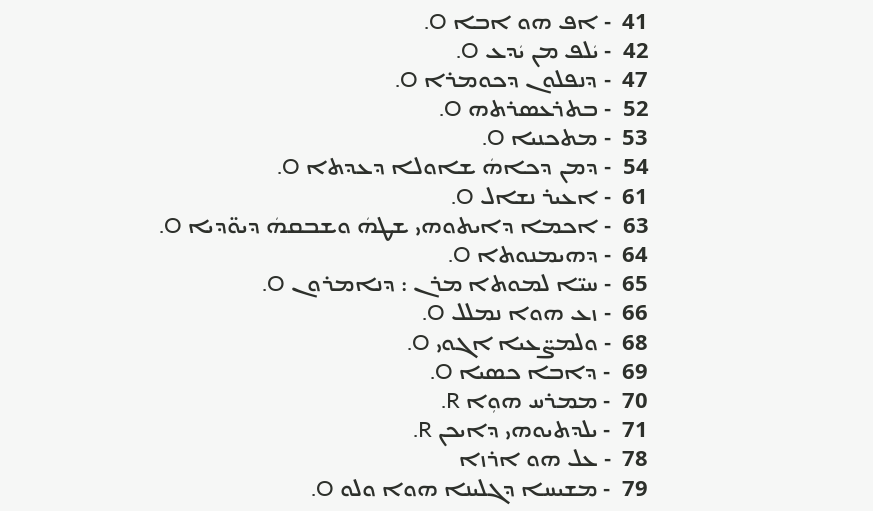41  - ܐܦ ܗܘ ܐܒܐ O.
42  - ܝܿܠܦ ܡܢ ܝܿܕܥ O.
47  - ܕܢܦܠܘܢ ܕܟܘܡܪܐ O.
52  - ܒܬܪܥܣܪܬܗ O.
53  - ܡܬܟܢܝܐ O.
54  - ܕܡܢ ܕܟܐܗܿ ܫܐܘܠܐ ܕܥܕܬܐ O.
61  - ܐܥܝܪ ܢܫܐܠ O.
63  - ܐܟܡܐ ܕܐܝܬܘܗܝ ܫܛܗܿ ܘܫܒܩܗܿ ܕܝܘ̈ܕܝܐ O.
64  - ܕܗܝܡܢܘܬܐ O.
65  - ܚܝ̈ܐ ܠܡܘܬܐ ܡܪܢ : ܕܢܐܡܪܘܢ O.
66  - ܙܥ ܗܘܐ ܢܡܠܠ O.
68  - ܘܠܡܨ̈ܥܝܐ ܐܓܘܝ O.
69  - ܕܐܒܐ ܟܣܝܐ O.
70  - ܡܡܪܚ ܗܘܼܐ R.
71  - ܝܠܕܬܝܘܗܝ ܕܐܝܟܢ R.
78  - ܥܠ ܗܘ ܐܪܙܐ
79  - ܡܫܝܚܐ ܕܓܠܝܢܐ ܗܘܐ ܘܠܘ O.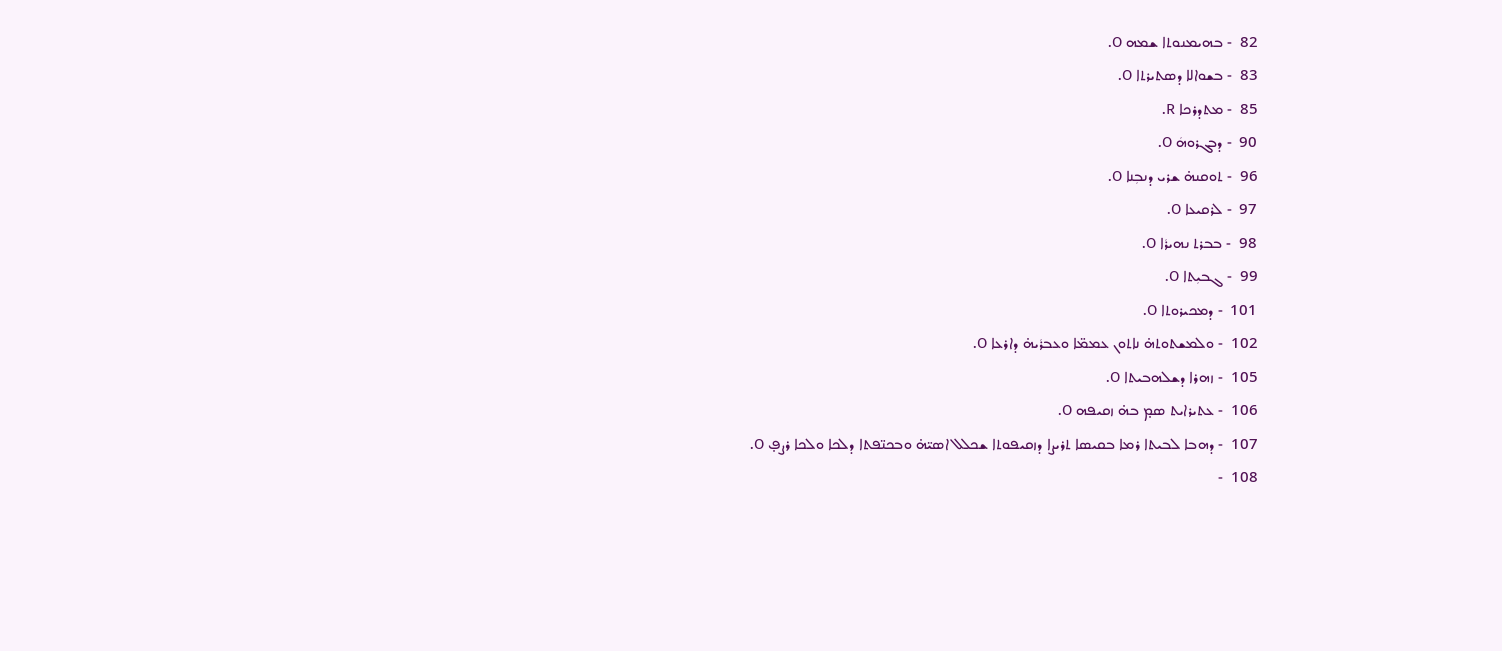82  - ܒܗܝܡܢܘܬܐ ܫܡܗ O.
83  - ܒܫܘܐܠܐ ܕܣܬܝܪܬܐ O.
85  - ܡܬܕܪܟܐ R.
90  - ܕܒܓܪܘܗܿ O.
96  - ܬܘܩܢܗ̇ ܫܪܝ ܕܢܒܼܢܐ O.
97  - ܠܪܩܝܥܐ O.
98  - ܒܒܪܬ ܢܗܝܪܿܐ O.
99  - ܓܒܝܼܬܐ O.
101  - ܕܡܟܝܪܘܬܐ O.
102  - ܘܠܡܫܬܘܬܗ̇ ܢܐܬܘܢ ܥܡܡ̈ܐ ܘܥܒܪܿܝܗ̇ ܕܐܪܥܐ O.
105  - ܙܗܪܐ ܕܫܠܗܒܝܬܐ O.
106  - ܥܬܝܪܐܝܬ ܣܡ̣ ܒܗ̇ ܙܩܝܦܗ O.
107  - ܕܗܒܐ ܠܒܝܬܐ ܪܡܐ ܒܩܝܣܐ ܬܪܝܨܐ ܕܙܩܝܦܘܬܐ ܫܟܠܠ ܐܣܝ̈ܗ̇ ܘܒܟܢ̈ܦܬܐ ܕܠܟܐ ܘܠܟܐ ܪܨܦ̣ O.
108  -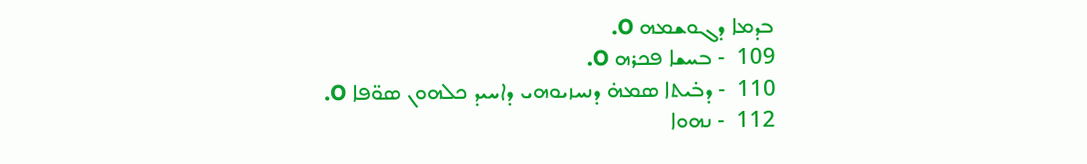ܒܕܡܐ ܕܓܘܫܡܗ O.
109  - ܒܚܫܐ ܦܟܪܗ O.
110  - ܕܒ̇ܝܬܐ ܣܡܗ̇ ܕܢܚܙܝܘܗܝ ܕܐܚܝܕ ܟܠܗܘܢ ܣܘ̈ܦܐ O.
112  - ܢܗܘܐ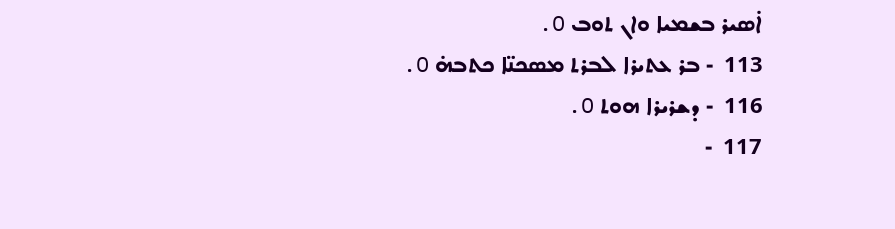ܐ̇ܣܝܪ ܒܫܡܝܐ ܘܐܢ ܬܘܒ O.
113  - ܒܪ ܥܬܝܪܐ ܠܒܪܬ ܡܣܟܢ̈ܐ ܟܬܒܗ̇ O.
116  - ܕܫܪܝܪܐ ܗܘܬ O.
117  -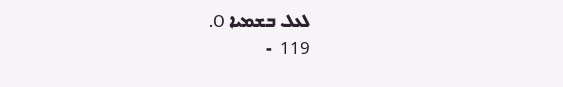ܠܥܠ ܒܫܡܝܐ O.
119  -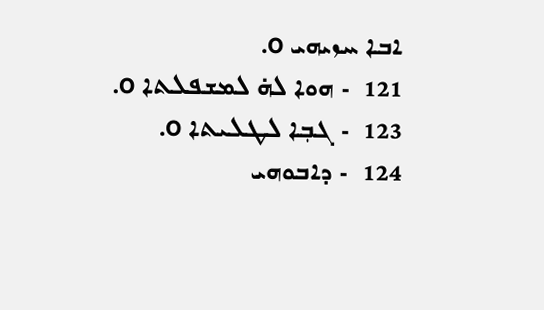ܐܒܐ ܚܙܝܗܝ O.
121  - ܗܘܐ ܠܗ̇ ܠܡܫܦܠܬܐ O.
123  - ܓܒܼܐ ܠܛܠܝܬܐ O.
124  - ܕܐܒܘܗܝ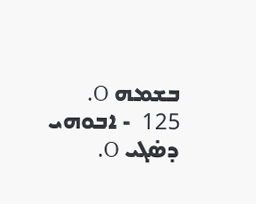ܒܫܡܗ O.
125  - ܐܒܘܗܝ ܕܣ̇ܓܝ O.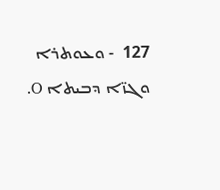127  - ܘܥܘܬܪܐ ܘܓܙ̈ܐ ܕܒܝܬܐ O.